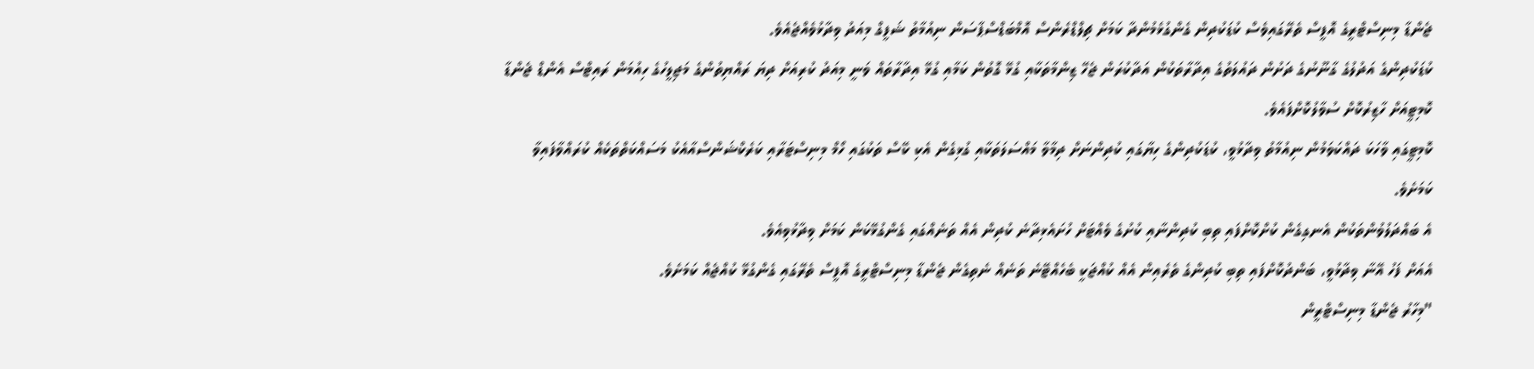ޖެންޑާ މިނިސްޓްރީގެ އޮފީސް ތެރޭގައިވެސް ކުޑަކުދިން ގެންގުޅެމުންދާ ކަމަށް ޗިލްޑްރެންސް އޮމްބަޑްސްޕާސަން ނިއުމާތު ޝަފީގް މިއަދު ވިދާޅުވެއްޖެއެވެ.
ކުޑަކުދިންގެ އަދުލުގެ ގާނޫނުގެ ދަށުން ދައުލަތުގެ އިދާރާތަކުން އަދާކުރަން ޖެހޭ ޒިންމާތަކާއި ގުޅޭ ގޮތުން ކަމާއި ގުޅޭ އިދާރާތައް ވަނީ މިއަދު ކުރިއަށް ދިޔަ ރައްޔިތުންގެ މަޖިލީހުގެ ހިއުމަން ރައިޓްސް އެންޑް ޖެންޑާ ކޮމިޓީއަށް ހާޒިރުކޮށް ސުވާލުކޮށްފައެވެ.
ކޮމިޓީގައި ވާހަކަ ދައްކަވަމުން ނިއުމާތު ވިދާޅުވީ، ކުޑަކުދިންގެ ހިޔާގައި ކުދިންނަށް ދިމާވާ މައްސަލަތަކާއި ގުޅިގެން އެކި ކޭސް ތަކުގައި ހޯމް މިނިސްޓަރާއި ކަރެކްޝަންސްއާއެކު މަސައްކަތްތަކެއް ކުރައްވާފައިވާ ކަމަށެވެ.
އެ ބައްދަލުވުންތަކުން އެނގިގެން ކުށްކޮށްފައި ތިބި ކުދިންނާއި ކުށުގެ ވެއްޓަށް ހުށައެޅިދާނެ ކުދިން އެއް ތަނެއްގައި ގެންގުޅޭކަން ކަމަށް ވިދާޅުވިއެވެ.
އެއަށް ފަހު އޭނާ ވިދާޅުވީ، ބަންދުކޮށްފައި ތިބި ކުދިންގެ ތެރެއިން އެއް ކުއްޖަކީ ބެހެއްޓޭނެ ތަނެއް ނެތިގެން ޖެންޑާ މިނިސްޓްރީގެ އޮފީސް ތެރޭގައި ގެންގުޅޭ ކުއްޖެއް ކަމަށެވެ.
"މިހާރު ޖެންޑާ މިނިސްޓްރީން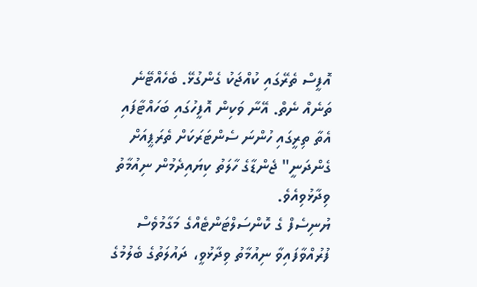އޮފީސް ތެރޭގައި ކުއްޖަކު ގެންގުޅޭ. ބެހެއްޓޭނެ ތަނެއް ނެތް. އޭނާ ވަކިން އޮފީހުގައި ބަހައްޓާފައި އެތާ ތިރީގައި ހުންނަ ސެންޓަރަކަށް ތެރަޕީއަށް ގެންދަނީ" ޖެންޑާގެ ހާލަތު ކިޔައިދެމުން ނިއުމާތު ވިދާޅުވިއެވެ.
ޔުނިސެފް ގެ ކޮންސަލްޓަންޓެއްގެ މަގާމުވެސް ފުރުއްވާފައިވާ ނިއުމާތު ވިދާޅުވީ، ދައުލަތުގެ ބެލުމުގެ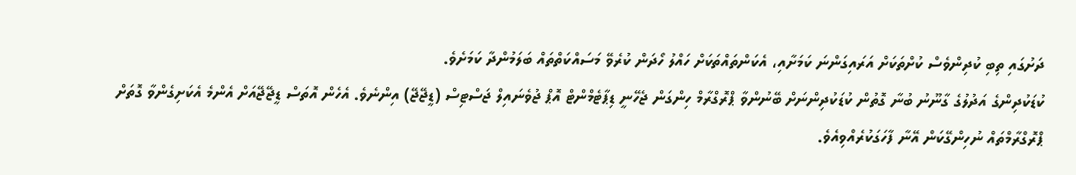ދަށުގައި ތިބި ކުދިންވެސް ކުށްތަކަށް އަރައިގަންނަ ކަމަށާއި، އެކަންތައްތަކަށް ހައްލު ހޯދަން ކުރެވޭ މަސައްކަތްތައް ބަލަމުންދާ ކަމަށެވެ.
ކުޑަކުދިންގެ އަދުލުގެ ގާނޫނު ބުނާ ގޮތުން ކުޑަކުދިންނަށް ބޭނުންވާ ޕްރޮގްރާމް ހިންގަން ޖެހޭނީ ޑިޕާޓެމްންޓް އޮޕް ޖުވެނައިލް ޖަސްޓިސް (ޑީޖޭޖޭ) އިންނެވެ. އެހެން އޮތަސް ޑީޖޭޖޭއަށް އެންމެ އެކަށިގެންވާ ގޮތަށް ޕްރޮގްރާމްތައް ނުހިންގޭކަން އޭނާ ފާހަގަކުރެއްވިއެވެ.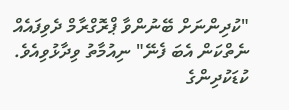"ކުދިންނަށް ބޭނުންވާ ޕްރޮގްރާމް ދެވިފައެއް ނެތްކަން އެބަ ފެނޭ" ނިއުމާތު ވިދާޅުވިއެވެ.
ކުޑަކުދިންގެ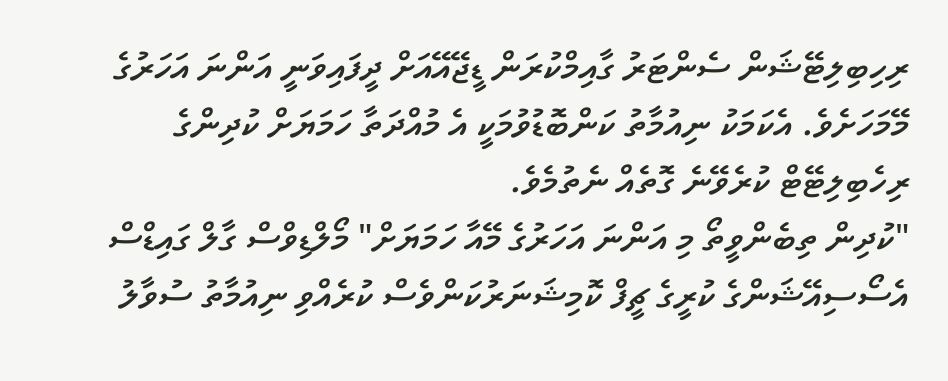ރިހިބިލިޓޭޝަން ސެންޓަރު ގާއިމްކުރަން ޑީޖޭއޭއަށް ދީފައިވަނީ އަންނަ އަހަރުގެ މޭމަހަށެވެ. އެކަމަކު ނިއުމާތު ކަންބޮޑުވުމަކީ އެ މުއްދަތާ ހަމަޔަށް ކުދިންގެ ރިހެބިލިޓޭޓް ކުރެވޭނެ ގޮތެއް ނެތުމެވެ.
"ކުދިން ތިބެންވީތޯ މި އަންނަ އަހަރުގެ މޭއާ ހަމަޔަށް" މޯލްޑިވްސް ގާލް ގައިޑްސް އެސޯސިއޭޝަންގެ ކުރީގެ ޗީފް ކޮމިޝަނަރުކަންވެސް ކުރެއްވި ނިއުމާތު ސުވާލު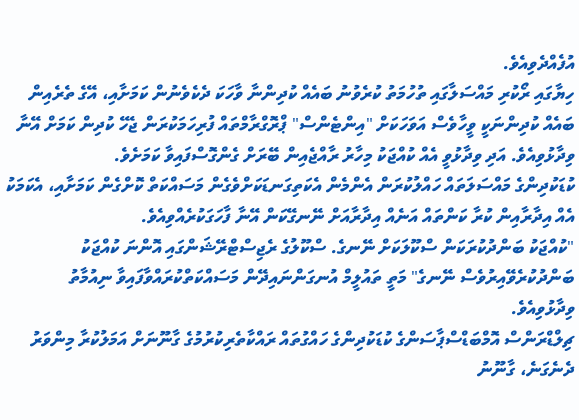އުފެއްދެވިއެވެ.
ހިޔާގައި ރޯކުރި މައްސަލާގައި ތުހުމަތު ކުރެވުނު ބައެއް ކުދިންނާ ވާހަކަ ދެކެވެނުން ކަމަށާއި، އޭގެ ތެރެއިން ބައެއް ކުދިންނަކީ ވީހާވެސް އަވަހަކަށް "އިންޓެންސް" ޕްރޮގްރާމްތައް ފުރިހަމަކުރަން ޖެހޭ ކުދިން ކަމަށް އޭނާ ވިދާޅުވިއެވެ. އަދި ވިދާޅުވީ އެއް ކުއްޖަކު މިހާރު ރާއްޖެއިން ބޭރަށް ގެންގޮސްފައިވާ ކަމަށެވެ.
ކުޑަކުދިންގެ މައްސަލަތައް ހައްލުކުރަން އެންމެން އެކަތިގަނޑަކަށްވެގެން މަސައްކަތް ކޮށްގެން ކަމަށާއި، އެކަމަކު އެއް އިދާރާއިން ކުރާ ކަންތައް އަނެއް އިދާރާއަށް ނޭނގޭކަން އޭނާ ފާހަގަކުރެއްވިއެވެ.
"ކުއްޖަކު ބަންދުކުރަކަން ސްކޫލަކަށް ނޭނގެ. ސްކޫލުގެ ރެޖިސްޓްރޭޝަންގައި އޮންނަ ކުއްޖަކު ބަންދުކުރެވޭއިރުވެސް ނޭނގެ" މަތީ ތައުލީމް އުނގަންނައިދޭން މަސައްކަތްކުރައްވާފައިވާ ނިއުމާތު ވިދާޅުވިއެވެ.
ޗިލްޑްރަންސް އޮމްބަޑްސްޕާސަންގެ ކުޑަކުދިންގެ ހައްގުތައް ރައްކާތެރިކުރުމުގެ ގާނޫނަށް އަމަލުކުރާ މިންވަރު ދެނެގަނެ، ގާނޫނު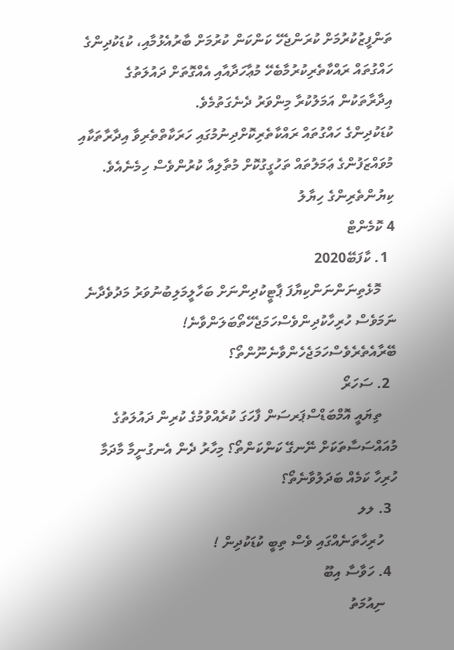ތަންފީޒުކުރުމަށް ކުރަންޖެހޭ ކަންކަން ކުރުމަށް ބާރުއެޅުމާއި، ކުޑަކުދިންގެ ހައްގުތައް ރައްކާތެރިކުރުމާބެހޭ މުޢާހަދާއާއި އެއްގޮތަށް ދައުލަތުގެ އިދާރާތަކުން އަމަލުކުރާ މިންވަރު ދެނެގަތުމެވެ.
ކުޑަކުދިންގެ ހައްގުތައް ރައްކާތެރިކޮށްދިނުމުގައި ހަރަކާތްތެރިވާ އިދާރާތަކާއި މުވައްޒަފުންގެ ޢަމަލުތައް ތަހުގީގުކޮށް މުތާލިއާ ކުރުންވެސް ހިމެނެއެވެ.
ކިޔުންތެރިންގެ ހިޔާލު
4 ކޮމެންޓް
  1. ކާފަބޭ2020
    މޮޅެތިނަންނަންކިޔާފަ ޕާޓީކުދިންނަށް ބަހާލީމަލިބުނުވަރު މަދުވެދާނެ ނަމަވެސް ހުރިހާކުދިންވެސްހަމަޖެހޭތޯބަލަންވާނެ! ބޭރާއެތެރެވެސްހަމަޖެހެންވާނެނޫންތޯ؟
  2. ސަހަރޯ
    ތިޔައީ އޮމްބަޑްސްޕަރސަން ފާހަގަ ކުރެއްވުމުގެ ކުރިން ދައުލަތުގެ މުއައްސަސާތަކަށް ނޭނގޭ ކަންކަންތޯ؟ މިހާރު ދެން އެނގުނީމާ މާދަމާ ހުރިހާ ކަމެއް ބަދަލުވާނެތޯ؟
  3. ލލ
    ހުރިހާތަނެއްގައި ވެސް ތިބީ ކުޑަކުދިން !
  4. ހަވާސާ އިބޫ
    ނިއުމަތު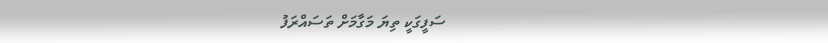ސަފީގަކީ ތިޔަ މަގާމަށް ތަސައްރަފު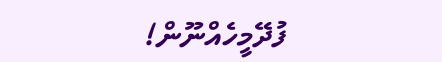ފުދޭމީހެއްނޫން!